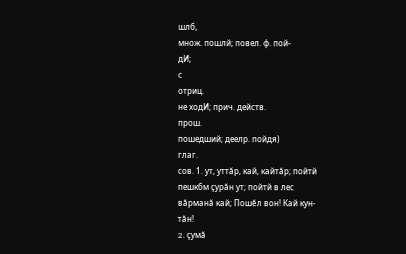шлб,
множ. пошлй; повел. ф. пой-
дИ;
с
отриц.
не ходИ; прич. действ.
прош.
пошедший; деелр. пойдя)
глаг.
сов. 1. ут, уттăр, кай, кайтăр; пойтй
пешкбм çурăн ут; пойтй в лес
вăрманă кай; Пошĕл вон! Кай кун-
тăн!
2. çумă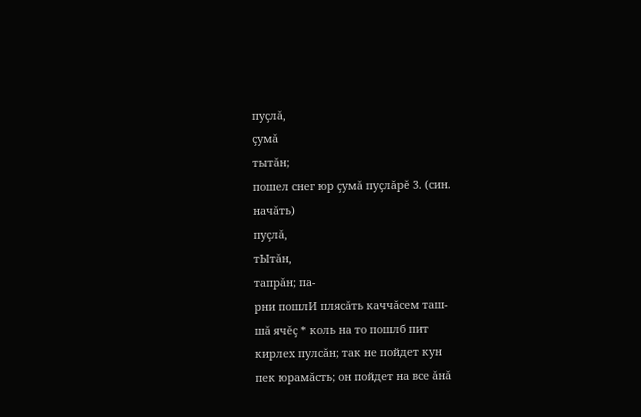пуçлă,
çумă
тытăн;
пошел снег юр çумă пуçлăрĕ 3. (син.
начăть)
пуçлă,
тЫтăн,
тапрăн; па-
рни пошлИ плясăть каччăсем таш-
шă ячĕç * коль на то пошлб пит
кирлех пулсăн; так не пойдет кун
пек юрамăсть; он пойдет на все ăнă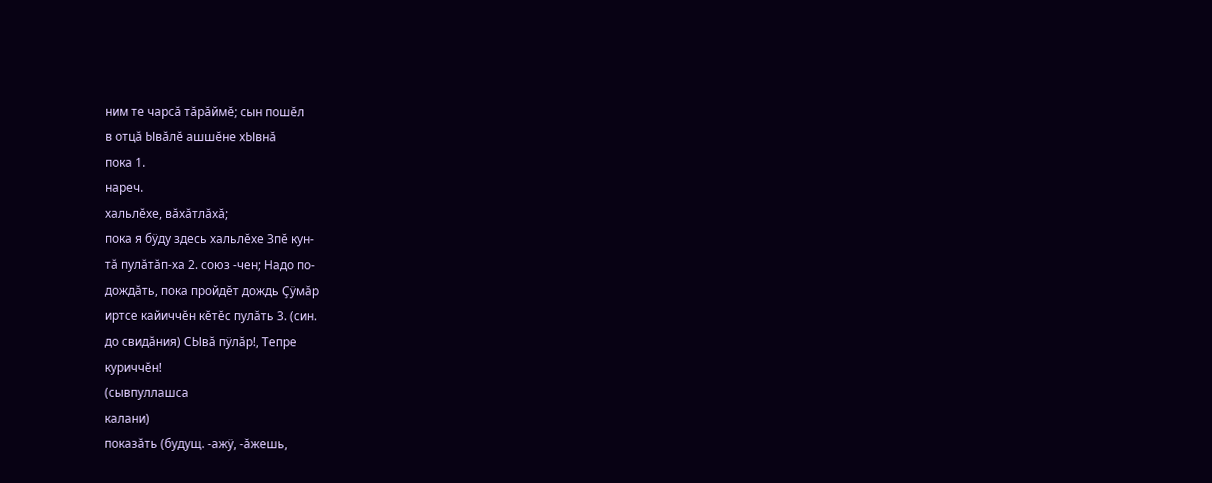ним те чарсă тăрăймĕ; сын пошĕл
в отцă Ывăлĕ ашшĕне хЫвнă
пока 1.
нареч.
хальлĕхе, вăхăтлăхă;
пока я бÿду здесь хальлĕхе Зпĕ кун-
тă пулăтăп-ха 2. союз -чен; Надо по-
дождăть, пока пройдĕт дождь Çÿмăр
иртсе кайиччĕн кĕтĕс пулăть 3. (син.
до свидăния) СЫвă пÿлăр!, Тепре
куриччĕн!
(сывпуллашса
калани)
показăть (будущ. -ажÿ, -ăжешь,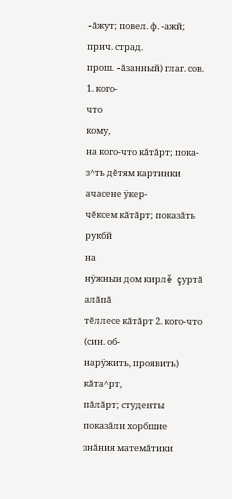-ăжут; повел. ф. -ажй; прич. страд.
прош. -ăзанный) глаг. сов. 1. кого-
что
кому,
на кого-что кăтăрт; пока-
з^ть дĕтям картинки ачасене ÿкер-
чĕксем кăтăрт; показăть
рукбй
на
нÿжныи дом кирлĕ çуртă алăпă
тĕллесе кăтăрт 2. кого-что (син. об-
нарÿжить, проявить) кăта^рт,
пăлăрт; студенты показăли хорбшие
знăния матемăтики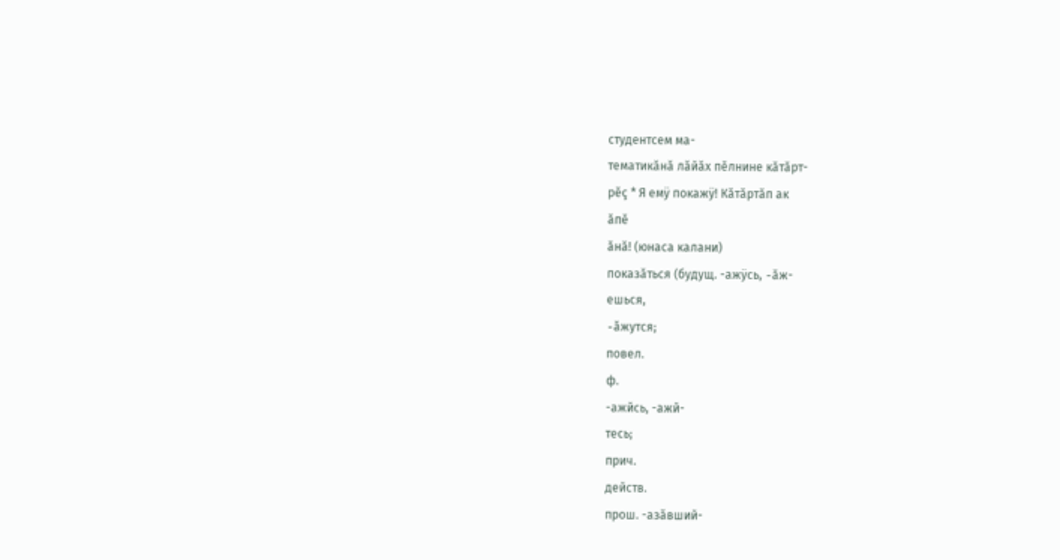студентсем ма-
тематикăнă лăйăх пĕлнине кăтăрт-
рĕç * Я емÿ покажÿ! Кăтăртăп ак
ăпĕ
ăнă! (юнаса калани)
показăться (будущ. -ажÿсь, -ăж-
ешься,
-ăжутся;
повел.
ф.
-ажйсь, -ажй-
тесь;
прич.
действ.
прош. -азăвший-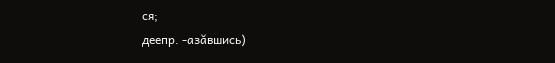ся;
деепр. -азăвшись)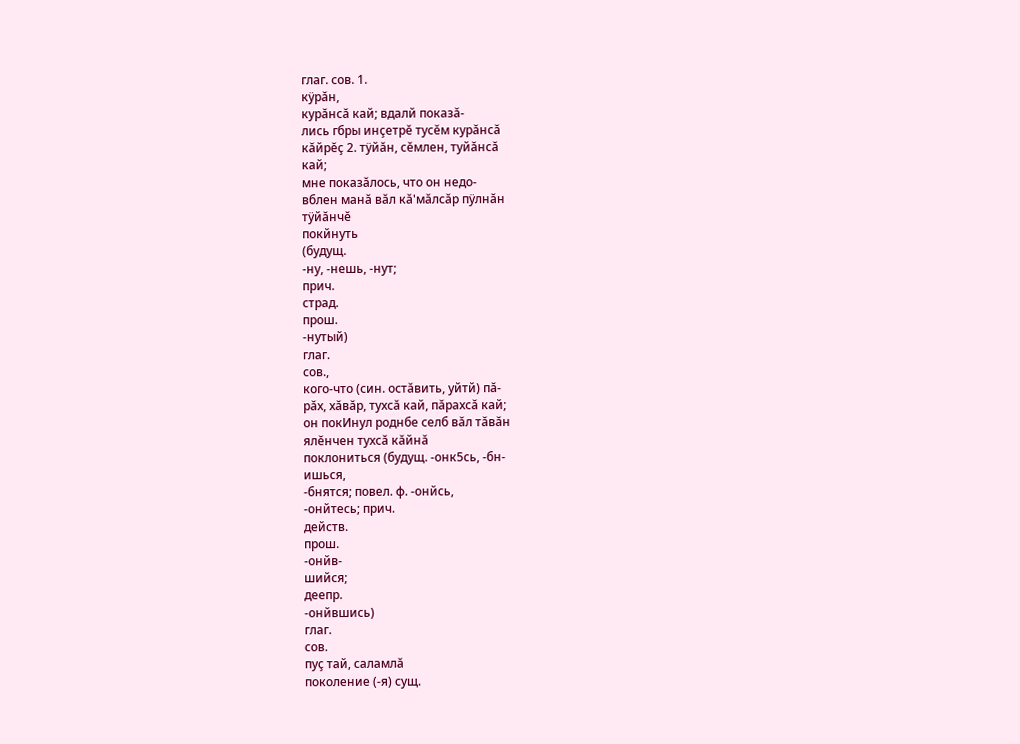глаг. сов. 1.
кÿрăн,
курăнсă кай; вдалй показă-
лись гбры инçетрĕ тусĕм курăнсă
кăйрĕç 2. тÿйăн, сĕмлен, туйăнсă
кай;
мне показăлось, что он недо-
вблен манă вăл кă'мăлсăр пÿлнăн
тÿйăнчĕ
покйнуть
(будущ.
-ну, -нешь, -нут;
прич.
страд.
прош.
-нутый)
глаг.
сов.,
кого-что (син. остăвить, уйтй) пă-
рăх, хăвăр, тухсă кай, пăрахсă кай;
он покИнул роднбе селб вăл тăвăн
ялĕнчен тухсă кăйнă
поклониться (будущ. -онк5сь, -бн-
ишься,
-бнятся; повел. ф. -онйсь,
-онйтесь; прич.
действ.
прош.
-онйв-
шийся;
деепр.
-онйвшись)
глаг.
сов.
пуç тай, саламлă
поколение (-я) сущ.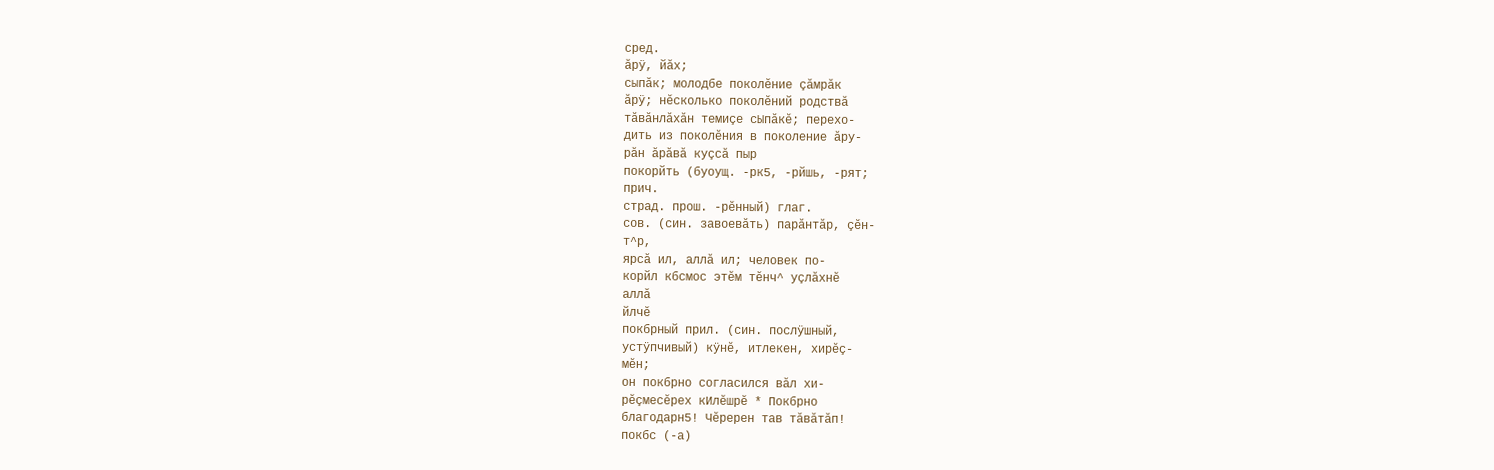сред.
ăрÿ, йăх;
сыпăк; молодбе поколĕние çăмрăк
ăрÿ; нĕсколько поколĕний родствă
тăвăнлăхăн темиçе сЫпăкĕ; перехо-
дить из поколĕния в поколение ăру-
рăн ăрăвă куçсă пыр
покорйть (буоущ. -рк5, -рйшь, -рят;
прич.
страд. прош. -рĕнный) глаг.
сов. (син. завоевăть) парăнтăр, çĕн-
т^р,
ярсă ил, аллă ил; человек по-
корйл кбсмос этĕм тĕнч^ уçлăхнĕ
аллă
йлчĕ
покбрный прил. (син. послÿшный,
устÿпчивый) кÿнĕ, итлекен, хирĕç-
мĕн;
он покбрно согласился вăл хи-
рĕçмесĕрех кИлĕшрĕ * Покбрно
благодарн5! Чĕререн тав тăвăтăп!
покбс (-а)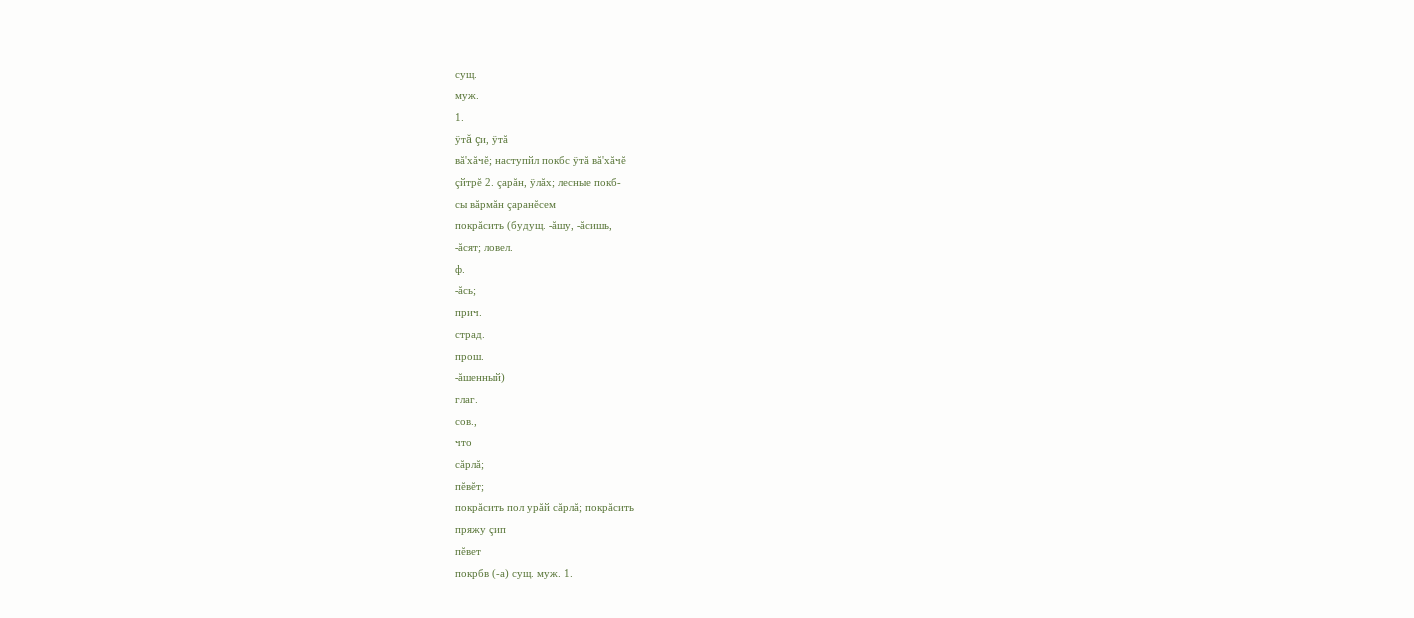сущ.
муж.
1.
ÿтă çи, ÿтă
вă'хăчĕ; наступйл покбс ÿтă вă'хăчĕ
çйтрĕ 2. çарăн, ÿлăх; лесные покб-
сы вăрмăн çаранĕсем
покрăсить (будущ. -ăшу, -ăсишь,
-ăсят; ловел.
ф.
-ăсь;
прич.
страд.
прош.
-ăшенный)
глаг.
сов.,
что
сăрлă;
пĕвĕт;
покрăсить пол урăй сăрлă; покрăсить
пряжу çип
пĕвет
покрбв (-а) сущ. муж. 1.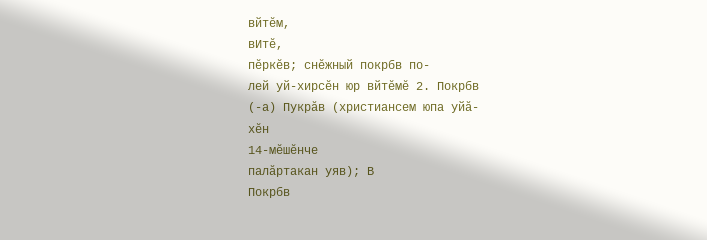вйтĕм,
вИтĕ,
пĕркĕв; снĕжный покрбв по-
лей уй-хирсĕн юр вйтĕмĕ 2. Покрбв
(-а) Пукрăв (христиансем юпа уйă-
хĕн
14-мĕшĕнче
палăртакан уяв); В
Покрбв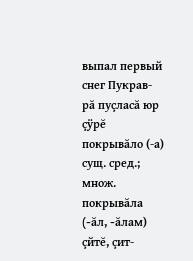выпал первый снег Пукрав-
рă пуçласă юр çÿрĕ
покрывăло (-а) сущ. сред.; множ.
покрывăла (-ăл, -ăлам) çйтĕ, çит-